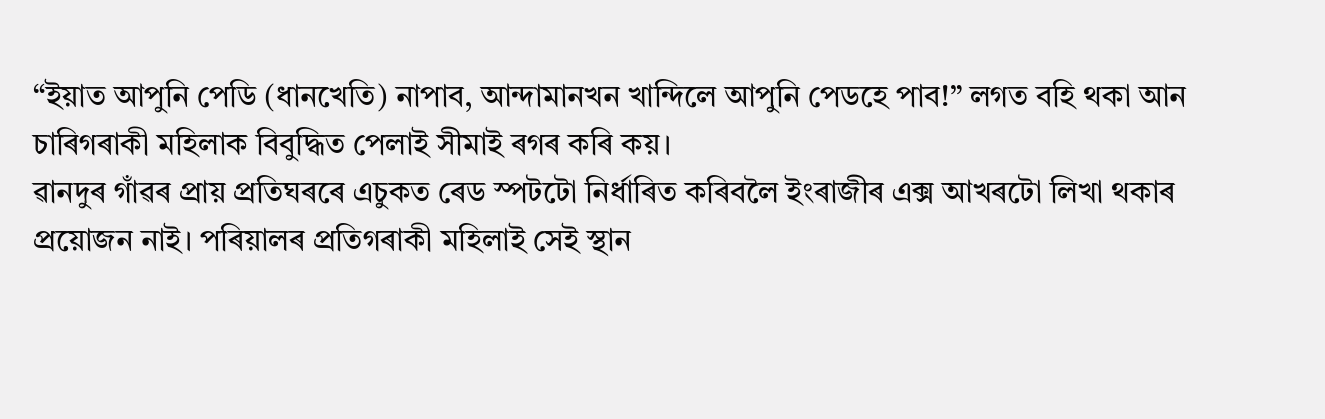“ইয়াত আপুনি পেডি (ধানখেতি) নাপাব, আন্দামানখন খান্দিলে আপুনি পেডহে পাব!” লগত বহি থকা আন চাৰিগৰাকী মহিলাক বিবুদ্ধিত পেলাই সীমাই ৰগৰ কৰি কয়।
ৱানদুৰ গাঁৱৰ প্ৰায় প্ৰতিঘৰৰে এচুকত ৰেড স্পটটো নিৰ্ধাৰিত কৰিবলৈ ইংৰাজীৰ এক্স আখৰটো লিখা থকাৰ প্ৰয়োজন নাই। পৰিয়ালৰ প্ৰতিগৰাকী মহিলাই সেই স্থান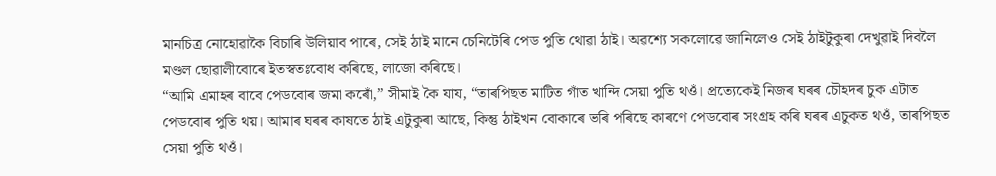মানচিত্ৰ নোহোৱাকৈ বিচাৰি উলিয়াব পাৰে, সেই ঠাই মানে চেনিটেৰি পেড পুতি থোৱা ঠাই। অৱশ্যে সকলোৱে জানিলেও সেই ঠাইটুকুৰা দেখুৱাই দিবলৈ মণ্ডল ছোৱালীবোৰে ইতস্বতঃবোধ কৰিছে, লাজো কৰিছে।
“আমি এমাহৰ বাবে পেডবোৰ জমা কৰোঁ,” সীমাই কৈ যায, “তাৰপিছত মাটিত গাঁত খান্দি সেয়া পুতি থওঁ। প্ৰত্যেকেই নিজৰ ঘৰৰ চৌহদৰ চুক এটাত পেডবোৰ পুতি থয়। আমাৰ ঘৰৰ কাষতে ঠাই এটুকুৰা আছে, কিন্তু ঠাইখন বোকাৰে ভৰি পৰিছে কাৰণে পেডবোৰ সংগ্ৰহ কৰি ঘৰৰ এচুকত থওঁ, তাৰপিছত সেয়া পুতি থওঁ।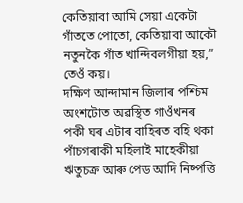কেতিয়াবা আমি সেয়া একেটা গাঁততে পোতো, কেতিয়াবা আকৌ নতুনকৈ গাঁত খান্দিবলগীয়া হয়,” তেওঁ কয়।
দক্ষিণ আন্দামান জিলাৰ পশ্চিম অংশটোত অৱস্থিত গাওঁখনৰ পকী ঘৰ এটাৰ বাহিৰত বহি থকা পাঁচগৰাকী মহিলাই মাহেকীয়া ঋতুচক্ৰ আৰু পেড আদি নিষ্পত্তি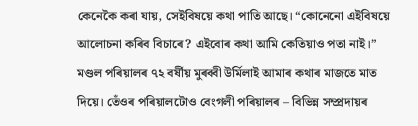কেনেকৈ কৰা যায়, সেইবিষয়ে কথা পাতি আছে। “কোনেনো এইবিষয়ে আলোচনা কৰিব বিচাৰে? এইবোৰ কথা আমি কেতিয়াও পতা নাই।” মণ্ডল পৰিয়ালৰ ৭২ বৰ্ষীয় মুৰব্বী উৰ্মিলাই আমাৰ কথাৰ মাজতে মাত দিয়ে। তেঁওৰ পৰিয়ালটোও বেংগলী পৰিয়ালৰ – বিভিন্ন সম্প্ৰদায়ৰ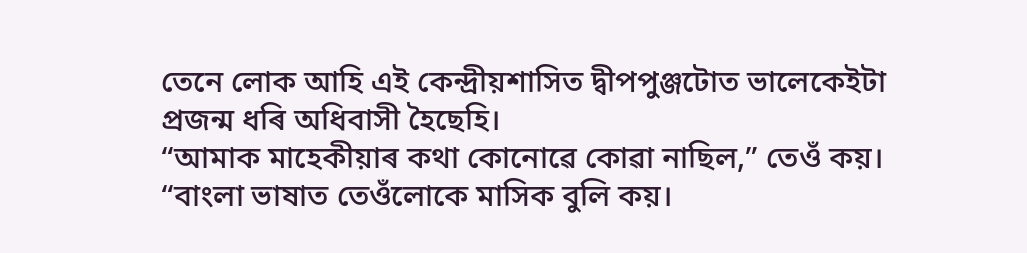তেনে লোক আহি এই কেন্দ্ৰীয়শাসিত দ্বীপপুঞ্জটোত ভালেকেইটা প্ৰজন্ম ধৰি অধিবাসী হৈছেহি।
“আমাক মাহেকীয়াৰ কথা কোনোৱে কোৱা নাছিল,” তেওঁ কয়। “বাংলা ভাষাত তেওঁলোকে মাসিক বুলি কয়।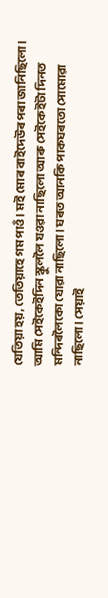যেতিয়া হয়, তেতিয়াহে গম পাওঁ। মই মোৰ বাইদেউৰ পৰা জানিছিলো। আমি সেইকেইদিন স্কুললৈ যওৱা নাছিলো আৰু সেইকেইটা দিনত মন্দিৰলৈকো যোৱা নাছিলো। ঘৰত আনকি পাকঘৰতো সোমোৱা নাছিলো। সেয়াই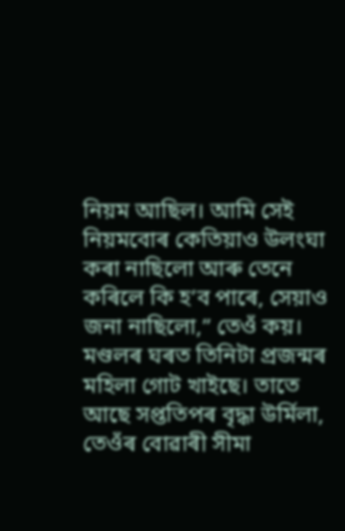নিয়ম আছিল। আমি সেই নিয়মবোৰ কেতিয়াও উলংঘা কৰা নাছিলো আৰু তেনে কৰিলে কি হ’ব পাৰে, সেয়াও জনা নাছিলো,” তেওঁ কয়।
মণ্ডলৰ ঘৰত তিনিটা প্ৰজন্মৰ মহিলা গোট খাইছে। তাতে আছে সপ্ততিপৰ বৃদ্ধা উৰ্মিলা, তেওঁৰ বোৱাৰী সীমা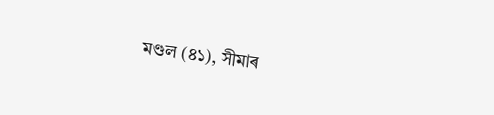মণ্ডল (৪১), সীমাৰ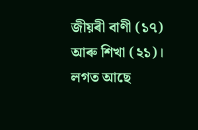জীয়ৰী বাণী (১৭) আৰু শিখা (২১)। লগত আছে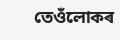তেওঁলোকৰ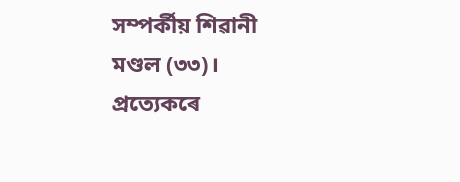সম্পৰ্কীয় শিৱানী মণ্ডল (৩৩)। প্ৰত্যেকৰে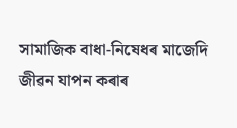সামাজিক বাধা-নিষেধৰ মাজেদি জীৱন যাপন কৰাৰ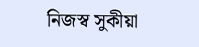নিজস্ব সুকীয়া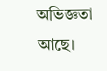অভিজ্ঞতা আছে।